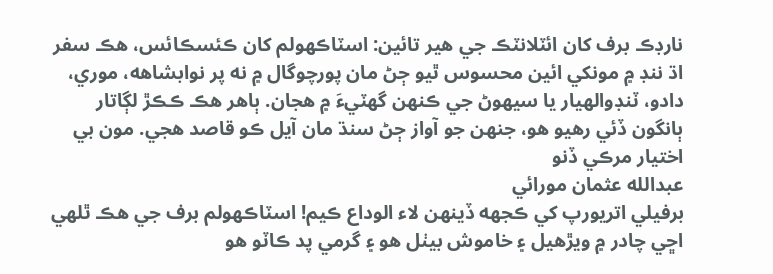نارڊڪ برف کان ائٽلانٽڪ جي هير تائين: اسٽاڪھولم کان ڪئسڪائس، هڪ سفر
اڌ ننڊ ۾ مونکي ائين محسوس ٿيو ڄڻ مان پورچوگال ۾ نه پر نوابشاهه، موري، دادو، ٽنڊوالهيار يا سيهوڻ جي ڪنهن گهٽيءَ ۾ هجان. ٻاهر هڪ ڪڪڙ لڳاتار ٻانگون ڏئي رهيو هو، جنهن جو آواز ڄڻ سنڌ مان آيل ڪو قاصد هجي. مون بي اختيار مرڪي ڏنو
عبدالله عثمان مورائي
برفيلي اتريورپ کي ڪجهه ڏينهن لاء الوداع ڪيم! اسٽاڪهولم برف جي هڪ ٿلهي اڇي چادر ۾ ويڙهيل ۽ خاموش بيٺل هو ۽ گرمي پد ڪاٽو هو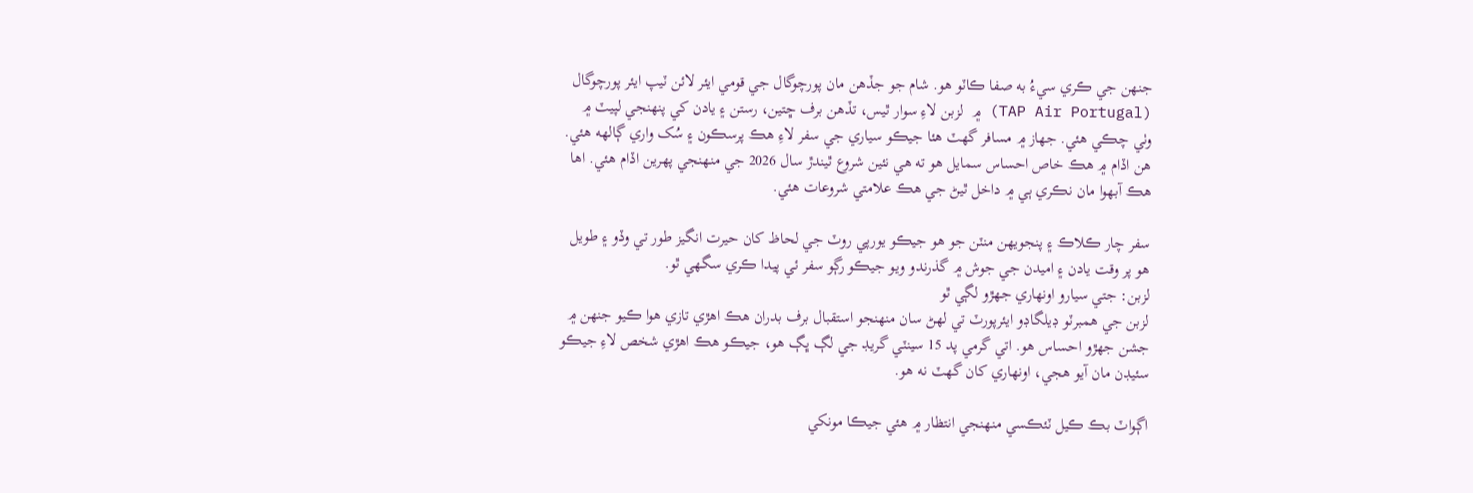جنهن جي ڪري سيءُ به صفا ڪاٽو هو. شام جو جڏهن مان پورچوگال جي قومي ايئر لائن ٽيپ ايئر پورچوگال (TAP Air Portugal) ۾ لزبن لاءِ سوار ٿيس، تڏهن برف ڇتين، رستن ۽ يادن کي پنهنجي لپيٽ ۾ وٺي چڪي هئي. جهاز ۾ مسافر گهٽ هئا جيڪو سياري جي سفر لاءِ هڪ پرسڪون ۽ سُک واري ڳالهه هئي. هن اڏام ۾ هڪ خاص احساس سمايل هو ته هي نئين شروع ٿيندڙ سال 2026 جي منهنجي پهرين اڏام هئي. اها هڪ آبهوا مان نڪري ٻي ۾ داخل ٿيڻ جي هڪ علامتي شروعات هئي.

سفر چار ڪلاڪ ۽ پنجويھن منٽن جو هو جيڪو يورپي روٽ جي لحاظ کان حيرت انگيز طور تي وڏو ۽ طويل هو پر وقت يادن ۽ اميدن جي جوش ۾ گذرندو ويو جيڪو رڳو سفر ئي پيدا ڪري سگهي ٿو.
لزبن: جتي سيارو اونهاري جهڙو لڳي ٿو
لزبن جي همبرٽو ڊيلگاڊو ايئرپورٽ تي لهڻ سان منهنجو استقبال برف بدران هڪ اهڙي تازي هوا ڪيو جنهن ۾ جشن جهڙو احساس هو. اتي گرمي پد 15 سينٽي گريڊ جي لڳ ڀڳ هو، جيڪو هڪ اهڙي شخص لاءِ جيڪو سئيڊن مان آيو هجي، اونهاري کان گهٽ نه هو.

اڳواٽ بڪ ڪيل ٽئڪسي منهنجي انتظار ۾ هئي جيڪا مونکي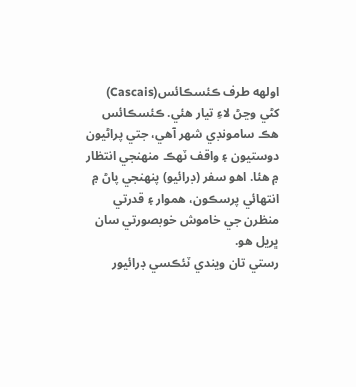اولهه طرف ڪئسڪائس(Cascais) کڻي وڃڻ لاءِ تيار هئي. ڪئسڪائس هڪ سامونڊي شهر آهي، جتي پراڻيون دوستيون ۽ واقف ٽهڪ منهنجي انتظار ۾ هئا. اهو سفر (ڊرائيو) پنهنجي پاڻ ۾ انتهائي پرسڪون، هموار ۽ قدرتي منظرن جي خاموش خوبصورتي سان ڀريل هو.
رستي تان ويندي ٽئڪسي ڊرائيور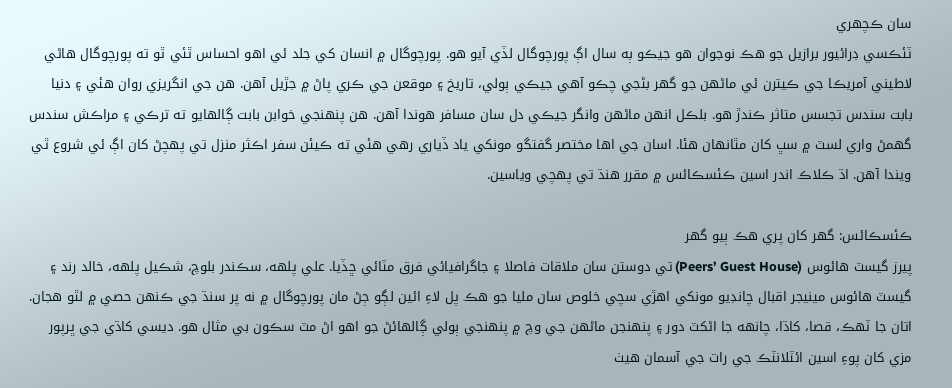سان ڪچهري
ٽئڪسي ڊرائيور برازيل جو هڪ نوجوان هو جيڪو ٻه سال اڳ پورچوگال لڏي آيو هو. پورچوگال ۾ انسان کي جلد ئي اهو احساس ٿئي ٿو ته پورچوگال هاڻي لاطيني آمريڪا جي ڪيترن ئي ماڻهن جو گهر بڻجي چڪو آهي جيڪي ٻولي، تاريخ ۽ موقعن جي ڪري پاڻ ۾ جڙيل آهن. هن جي انگريزي روان هئي ۽ دنيا بابت سندس تجسس متاثر ڪندڙ هو. بلڪل انهن ماڻهن وانگر جيڪي دل سان مسافر هوندا آهن. هن پنهنجي خوابن بابت ڳالهايو ته ترڪي ۽ مراڪش سندس گهمڻ واري لسٽ ۾ سڀ کان مٿانهان هئا. اسان جي اها مختصر گفتگو مونکي ياد ڏياري رهي هئي ته ڪيئن سفر اڪثر منزل تي پهچڻ کان اڳ ئي شروع ٿي ويندا آهن. اڌ ڪلاڪ اندر اسين ڪئسڪائس ۾ مقرر هنڌ تي پهچي وياسين.

ڪئسڪائس: گهر کان پري هڪ ٻيو گهر
پيرز گيسٽ هائوس (Peers’ Guest House) تي دوستن سان ملاقات فاصلا ۽ جاگرافيائي فرق مٽائي ڇڏيا. علي پلهه، سڪندر بلوچ، شڪيل پلهه، خالد رند ۽ گيسٽ هائوس مينيجر اقبال چانڊيو مونکي اهڙي سچي خلوص سان مليا جو هڪ پل لاءِ ائين لڳو ڄڻ مان پورچوگال ۾ نه پر سنڌ جي ڪنهن حصي ۾ لٿو هجان.
اتان جا ٽهڪ، قصا، کاڌا، چانهه جا اڻکٽ دور ۽ پنهنجن ماڻهن جي وچ ۾ پنهنجي ٻولي ڳالهائڻ جو اهو اڻ مٽ سڪون بي مثال هو. ديسي کاڌي جي ڀرپور مزي کان پوءِ اسين ائٽلانٽڪ جي رات جي آسمان هيٺ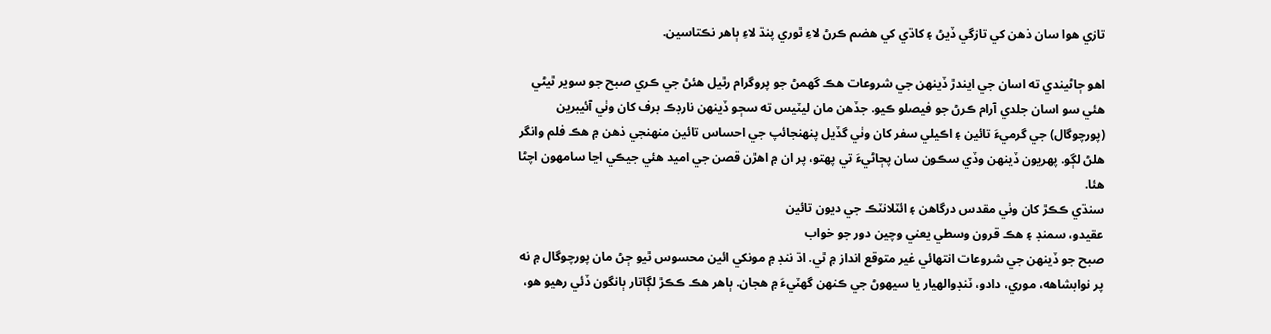تازي هوا سان ذهن کي تازگي ڏيڻ ۽ کاڌي کي هضم ڪرڻ لاءِ ٿوري پنڌ لاءِ ٻاهر نڪتاسين.

اهو ڄاڻيندي ته اسان جي ايندڙ ڏينهن جي شروعات هڪ گهمڻ جو پروگرام رٿيل هئڻ جي ڪري صبح جو سوير ٿيڻي هئي سو اسان جلدي آرام ڪرڻ جو فيصلو ڪيو. جڏهن مان ليٽيس ته سڄو ڏينهن نارڊڪ برف کان وٺي آئيبرين (پورچوگال) جي گرميءَ تائين ۽ اڪيلي سفر کان وٺي گڏيل پنهنجائپ جي احساس تائين منهنجي ذهن ۾ هڪ فلم وانگر هلڻ لڳو. پهريون ڏينهن وڏي سڪون سان پڄاڻيءَ تي پهتو، پر ان ۾ اهڙن قصن جي اميد هئي جيڪي اڃا سامهون اچڻا هئا.
سنڌي ڪڪڙ کان وٺي مقدس درگاهن ۽ ائٽلانٽڪ جي ديون تائين
عقيدو، سمنڊ ۽ هڪ قرون وسطي يعني وچين دور جو خواب
صبح جو ڏينهن جي شروعات انتهائي غير متوقع انداز ۾ ٿي. اڌ ننڊ ۾ مونکي ائين محسوس ٿيو ڄڻ مان پورچوگال ۾ نه پر نوابشاهه، موري، دادو، ٽنڊوالهيار يا سيهوڻ جي ڪنهن گهٽيءَ ۾ هجان. ٻاهر هڪ ڪڪڙ لڳاتار ٻانگون ڏئي رهيو هو،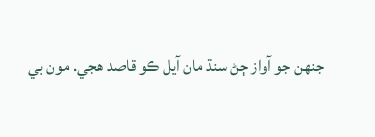جنهن جو آواز ڄڻ سنڌ مان آيل ڪو قاصد هجي. مون بي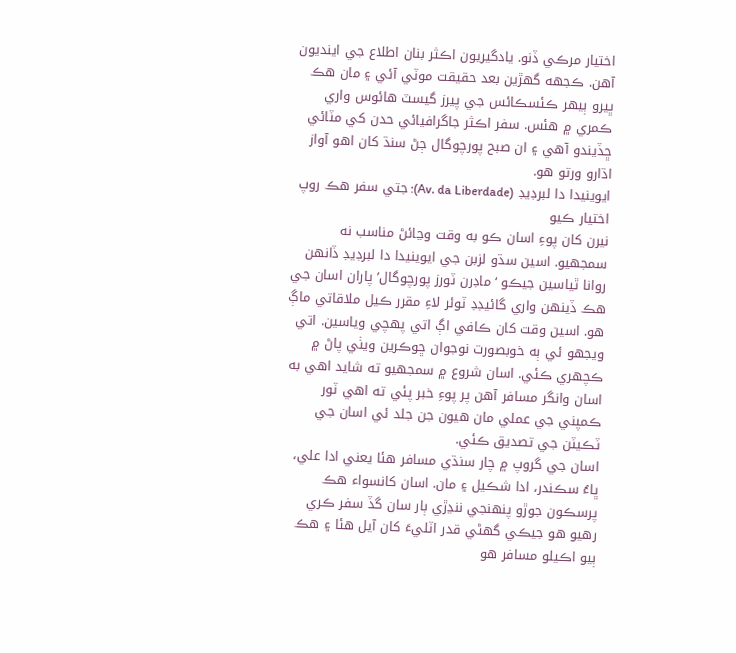اختيار مرڪي ڏنو. يادگيريون اڪثر بنان اطلاع جي اينديون آهن. ڪجهه گهڙين بعد حقيقت موٽي آئي ۽ مان هڪ ڀيرو ٻيهر ڪئسڪائس جي پيرز گيسٽ هائوس واري ڪمري ۾ هئس. سفر اڪثر جاگرافيائي حدن کي مٽائي ڇڏيندو آهي ۽ ان صبح پورچوگال ڄڻ سنڌ کان اهو آواز اڌارو ورتو هو.
ايوينيدا دا لبرڊيڊ (Av. da Liberdade): جتي سفر هڪ روپ اختيار ڪيو
نيرن کان پوءِ اسان ڪو به وقت وڃائڻ مناسب نه سمجهيو. اسين سڌو لزبن جي ايوينيدا دا لبرڊيڊ ڏانهن روانا ٿياسين جيڪو ‘ماڊرن ٽورز پورچوگال’ پاران اسان جي هڪ ڏينهن واري گائيڊڊ ٽوئر لاءِ مقرر ڪيل ملاقاتي ماڳ هو. اسين وقت کان ڪافي اڳ اتي پهچي وياسين. اتي ويجهو ئي ٻه خوبصورت نوجوان ڇوڪرين ويٺي پاڻ ۾ ڪچهري ڪئي. اسان شروع ۾ سمجهيو ته شايد اهي به اسان وانگر مسافر آهن پر پوءِ خبر پئي ته اهي ٽور ڪمپني جي عملي مان هيون جن جلد ئي اسان جي ٽڪيٽن جي تصديق ڪئي.
اسان جي گروپ ۾ چار سنڌي مسافر هئا يعني ادا علي، ڀاءُ سڪندر، ادا شڪيل ۽ مان. اسان کانسواء هڪ پرسڪون جوڙو پنهنجي ننڍڙي ٻار سان گڏ سفر ڪري رهيو هو جيڪي گهڻي قدر اٽليءَ کان آيل هئا ۽ هڪ ٻيو اڪيلو مسافر هو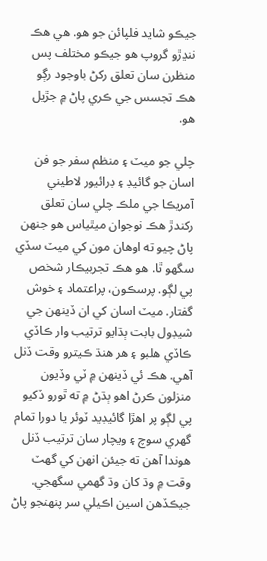جيڪو شايد فلپائن جو هو. هي هڪ ننڍڙو گروپ هو جيڪو مختلف پس منظرن سان تعلق رکڻ باوجود رڳو هڪ تجسس جي ڪري پاڻ ۾ جڙيل هو.

چلي جو ميٽ ۽ منظم سفر جو فن
اسان جو گائيڊ ۽ ڊرائيور لاطيني آمريڪا جي ملڪ چلي سان تعلق رکندڙ هڪ نوجوان ميٿياس هو جنهن پاڻ چيو ته اوهان مون کي ميٽ سڏي سگهو ٿا. هو هڪ تجربيڪار شخص پي لڳو. پرسڪون، پراعتماد ۽ خوش گفتار. ميٽ اسان کي ان ڏينهن جي شيڊول بابت ٻڌايو ترتيب وار ڪاڏي ڪاڏي هلبو ۽ هر هنڌ ڪيترو وقت ڏنل آهي. هڪ ئي ڏينهن ۾ ٽي وڏيون منزلون ڪرڻ اهو ٻڌڻ ۾ ته ٿورو ڏکيو پي لڳو پر اهڙا گائيڊيد ٽوئر يا دورا تمام گهري سوچ ۽ ويچار سان ترتيب ڏنل هوندا آهن ته جيئن انهن کي گهٽ وقت ۾ وڌ کان وڌ گهمي سگهجي. جيڪڏهن اسين اڪيلي سر پنهنجو پاڻ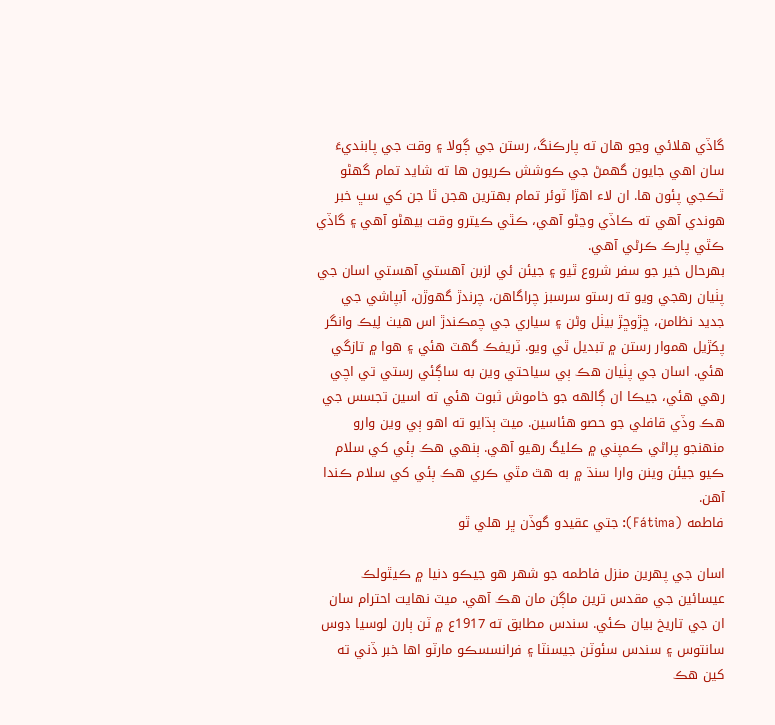گاڏي هلائي وڃو هان ته پارڪنگ، رستن جي ڳولا ۽ وقت جي پابنديءَ سان اهي جايون گهمڻ جي ڪوشش ڪريون ها ته شايد تمام گهڻو ٿڪجي پئون ها. ان لاء اهڙا ٽوئر تمام بهترين هجن ٿا جن کي سڀ خبر هوندي آهي ته ڪاڏي وڃڻو آهي، ڪٿي ڪيترو وقت بيهڻو آهي ۽ گاڏي ڪٿي پارڪ ڪرڻي آهي.
بهرحال خير جو سفر شروع ٿيو ۽ جيئن ئي لزبن آهستي آهستي اسان جي پٺيان رهجي ويو ته رستو سرسبز چراگاهن، چرندڙ گهوڙن، آبپاشي جي جديد نظامن، ڇڙوڇڙ بيٺل وڻن ۽ سياري جي چمڪندڙ اس هيٺ لِيڪ وانگر پکڙيل هموار رستن ۾ تبديل ٿي ويو. ٽريفڪ گهٽ هئي ۽ هوا ۾ تازگي هئي. اسان جي پٺيان هڪ ٻي سياحتي وين به ساڳئي رستي تي اچي رهي هئي، جيڪا ان ڳالهه جو خاموش ثبوت هئي ته اسين تجسس جي هڪ وڏي قافلي جو حصو هئاسين. ميٽ ٻڌايو ته اهو ٻي وين وارو منهنجو پراڻي ڪمپني ۾ ڪليگ رهيو آهي. ٻنهي هڪ ٻئي کي سلام ڪيو جيئن وينن وارا سنڌ ۾ به هٿ مٿي ڪري هڪ ٻئي کي سلام ڪندا آهن.
فاطمه (Fátima): جتي عقيدو گوڏن ڀر هلي ٿو

اسان جي پهرين منزل فاطمه جو شهر هو جيڪو دنيا ۾ ڪيٿولڪ عيسائين جي مقدس ترين ماڳن مان هڪ آهي. ميٽ نهايت احترام سان ان جي تاريخ بيان ڪئي. سندس مطابق ته 1917ع ۾ ٽن ٻارن لوسيا ڊوس سانتوس ۽ سندس سئوٽن جيسنٽا ۽ فرانسسڪو مارٽو اها خبر ڏني ته کين هڪ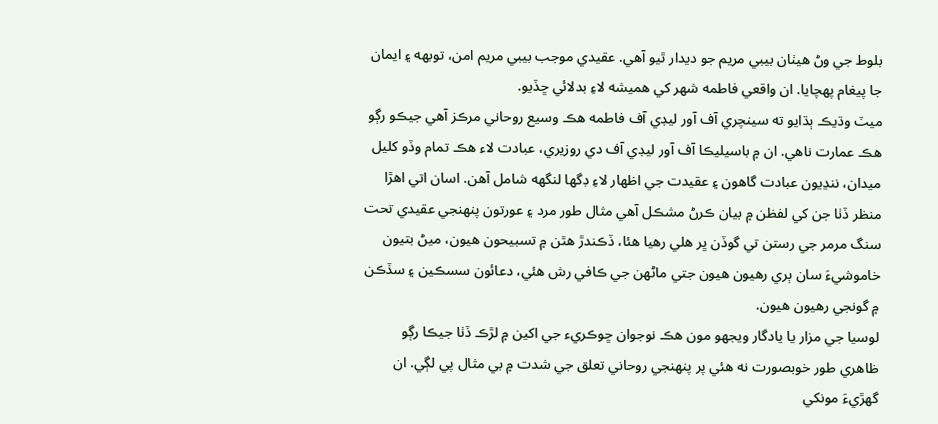بلوط جي وڻ هيٺان بيبي مريم جو ديدار ٿيو آهي. عقيدي موجب بيبي مريم امن، توبهه ۽ ايمان جا پيغام پهچايا. ان واقعي فاطمه شهر کي هميشه لاءِ بدلائي ڇڏيو.
ميٽ وڌيڪ ٻڌايو ته سينچري آف آور ليڊي آف فاطمه هڪ وسيع روحاني مرڪز آهي جيڪو رڳو هڪ عمارت ناهي. ان ۾ باسيليڪا آف آور ليڊي آف دي روزيري، عبادت لاء هڪ تمام وڏو کليل ميدان، ننڍيون عبادت گاهون ۽ عقيدت جي اظهار لاءِ ڊگها لنگهه شامل آهن. اسان اتي اهڙا منظر ڏٺا جن کي لفظن ۾ بيان ڪرڻ مشڪل آهي مثال طور مرد ۽ عورتون پنهنجي عقيدي تحت سنگ مرمر جي رستن تي گوڏن ڀر هلي رهيا هئا، ڏڪندڙ هٿن ۾ تسبيحون هيون، ميڻ بتيون خاموشيءَ سان ٻري رهيون هيون جتي ماڻهن جي ڪافي رش هئي، دعائون سسڪين ۽ سڏڪن ۾ گونجي رهيون هيون.
لوسيا جي مزار يا يادگار ويجهو مون هڪ نوجوان ڇوڪريء جي اکين ۾ لڙڪ ڏٺا جيڪا رڳو ظاهري طور خوبصورت نه هئي پر پنهنجي روحاني تعلق جي شدت ۾ بي مثال پي لڳي. ان گهڙيءَ مونکي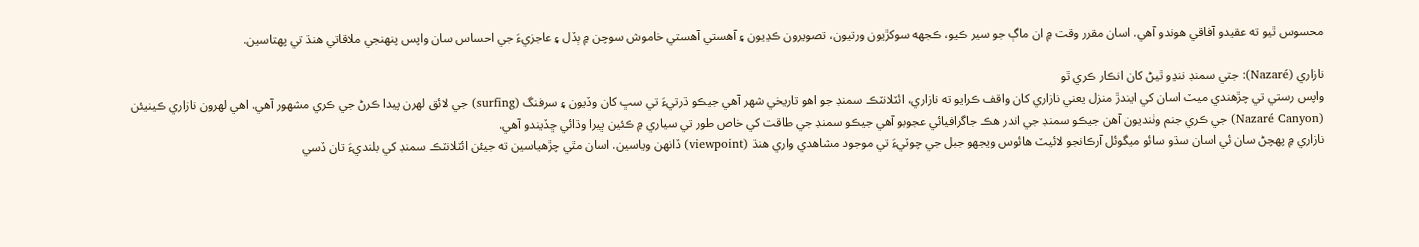محسوس ٿيو ته عقيدو آفاقي هوندو آهي. اسان مقرر وقت ۾ ان ماڳ جو سير ڪيو، ڪجهه سوکڙيون ورتيون، تصويرون ڪڍيون ۽ آهستي آهستي خاموش سوچن ۾ ٻڏل ۽ عاجزيءَ جي احساس سان واپس پنهنجي ملاقاتي هنڌ تي پهتاسين.

نازاري (Nazaré): جتي سمنڊ ننڍو ٿيڻ کان انڪار ڪري ٿو
واپس رستي تي چڙهندي ميٽ اسان کي ايندڙ منزل يعني نازاري کان واقف ڪرايو ته نازاري، ائٽلانٽڪ سمنڊ جو اهو تاريخي شهر آهي جيڪو ڌرتيءَ تي سڀ کان وڏيون ۽ سرفنگ (surfing) جي لائق لهرن پيدا ڪرڻ جي ڪري مشهور آهي. اهي لهرون نازاري ڪينيئن (Nazaré Canyon) جي ڪري جنم وٺنديون آهن جيڪو سمنڊ جي اندر هڪ جاگرافيائي عجوبو آهي جيڪو سمنڊ جي طاقت کي خاص طور تي سياري ۾ ڪئين ڀيرا وڌائي ڇڏيندو آهي.
نازاري ۾ پهچڻ سان ئي اسان سڌو سائو ميگوئل آرڪانجو لائيٽ هائوس ويجهو جبل جي چوٽيءَ تي موجود مشاهدي واري هنڌ (viewpoint) ڏانهن وياسين. اسان مٿي چڙهياسين ته جيئن ائٽلانٽڪ سمنڊ کي بلنديءَ تان ڏسي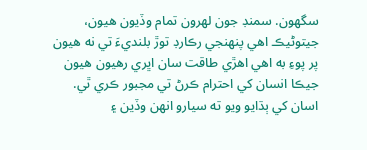سگهون. سمنڊ جون لهرون تمام وڏيون هيون، جيتوڻيڪ اهي پنهنجي رڪارڊ توڙ بلنديءَ تي نه هيون پر پوءِ به اهي اهڙي طاقت سان اڀري رهيون هيون جيڪا انسان کي احترام ڪرڻ تي مجبور ڪري ٿي. اسان کي ٻڌايو ويو ته سيارو انهن وڏين ۽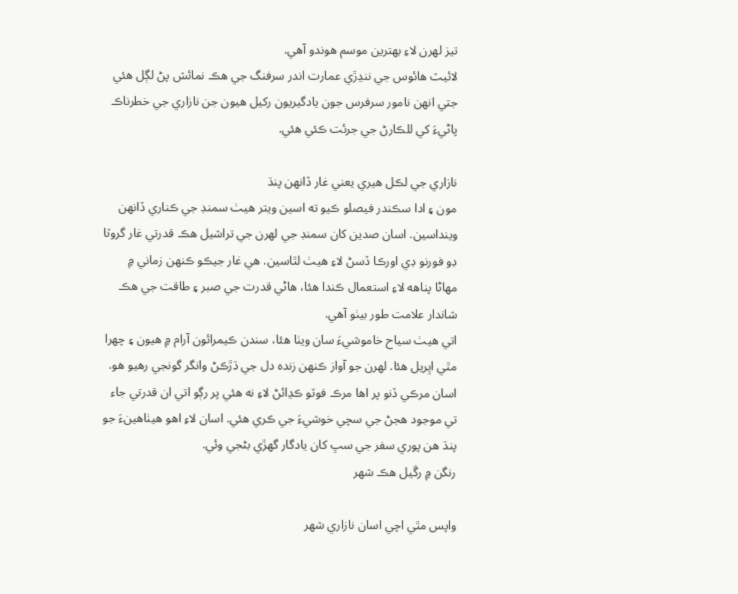تيز لهرن لاءِ بهترين موسم هوندو آهي.
لائيٽ هائوس جي ننڍڙي عمارت اندر سرفنگ جي هڪ نمائش پڻ لڳل هئي جتي انهن نامور سرفرس جون يادگيريون رکيل هيون جن نازاري جي خطرناڪ پاڻيءَ کي للڪارڻ جي جرئت ڪئي هئي.

نازاري جي لڪل هيري يعني غار ڏانهن پنڌ
مون ۽ ادا سڪندر فيصلو ڪيو ته اسين ويتر هيٺ سمنڊ جي ڪناري ڏانهن وينداسين. اسان صدين کان سمنڊ جي لهرن جي تراشيل هڪ قدرتي غار گروٽا ڊو فورنو ڊي اورڪا ڏسڻ لاءِ هيٺ لٿاسين. هي غار جيڪو ڪنهن زماني ۾ مهاڻا پناهه لاءِ استعمال ڪندا هئا، هاڻي قدرت جي صبر ۽ طاقت جي هڪ شاندار علامت طور بيٺو آهي.
اتي هيٺ سياح خاموشيءَ سان ويٺا هئا، سندن ڪيمرائون آرام ۾ هيون ۽ چهرا مٿي اڀريل هئا. لهرن جو آواز ڪنهن زنده دل جي ڌڙڪڻ وانگر گونجي رهيو هو. اسان مرڪي ڏنو پر اها مرڪ فوٽو ڪڍائڻ لاءِ نه هئي پر رڳو اتي ان قدرتي جاء تي موجود هجڻ جي سچي خوشيءَ جي ڪري هئي. اسان لاءِ اهو هيٺاهينءَ جو پنڌ هن پوري سفر جي سڀ کان يادگار گهڙي بڻجي وئي.
رنگن ۾ رڱيل هڪ شهر

واپس مٿي اچي اسان نازاري شهر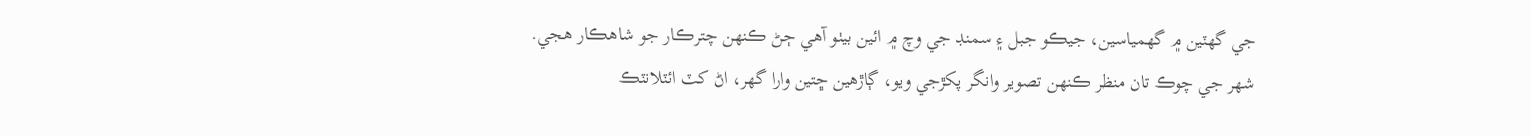جي گهٽين ۾ گهمياسين، جيڪو جبل ۽ سمنڊ جي وچ ۾ ائين بيٺو آهي ڄڻ ڪنهن چترڪار جو شاهڪار هجي. شهر جي چوڪ تان منظر ڪنهن تصوير وانگر پکڙجي ويو، ڳاڙهين ڇتين وارا گهر، اڻ کٽ ائٽلانٽڪ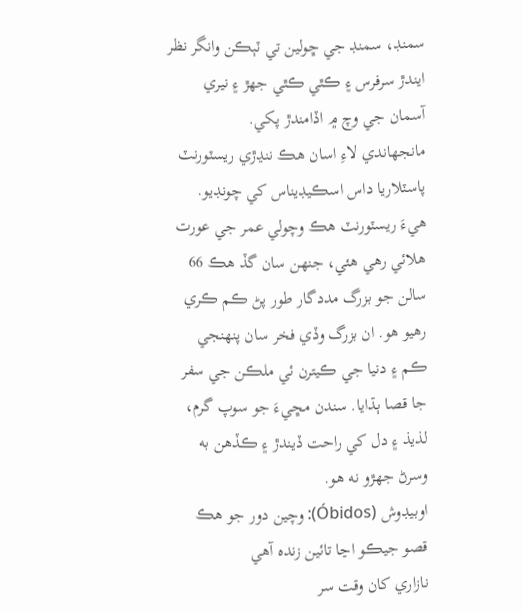سمنڊ، سمنڊ جي ڇولين تي ٽٻڪن وانگر نظر ايندڙ سرفرس ۽ ڪٿي ڪٿي جهڙ ۽ نيري آسمان جي وچ ۾ اڏامندڙ پکي.
مانجهاندي لاءِ اسان هڪ ننڍڙي ريسٽورنٽ پاسٽلاريا داس اسڪيڊيناس کي چونڊيو. هيءَ ريسٽورنٽ هڪ وچولي عمر جي عورت هلائي رهي هئي، جنهن سان گڏ هڪ 66 سالن جو بزرگ مددگار طور پڻ ڪم ڪري رهيو هو. ان بزرگ وڏي فخر سان پنهنجي ڪم ۽ دنيا جي ڪيترن ئي ملڪن جي سفر جا قصا ٻڌايا. سندن مڇيءَ جو سوپ گرم، لذيذ ۽ دل کي راحت ڏيندڙ ۽ ڪڏهن به وسرڻ جهڙو نه هو.
اوبيڊوش (Óbidos): وچين دور جو هڪ قصو جيڪو اڃا تائين زنده آهي
نازاري کان وقت سر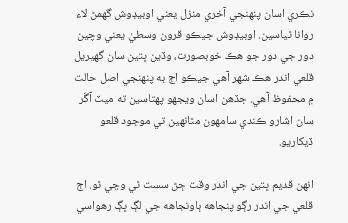نڪري اسان پنهنجي آخري منزل يعني اوبيڊوش گهمڻ لاء روانا ٿياسين. اوبيڊوش جيڪو قرون وسطيٰ يعني وچين دور جي دور جو هڪ خوبصورت، وڏين ڀتين سان گهيريل قلعي اندر هڪ شهر آهي جيڪو اڄ به پنهنجي اصل حالت ۾ محفوظ آهي. جڏهن اسان ويجهو پهتاسين ته ميٽ آڱر سان اشارو ڪندي سامهون مٿانهين تي موجود قلعو ڏيکاريو.

انهن قديم ڀتين جي اندر وقت ڄڻ سست ٿي وڃي ٿو. اڄ قلعي جي اندر رڳو پنجاهه ٻاونجاهه جي لڳ ڀڳ رهواسي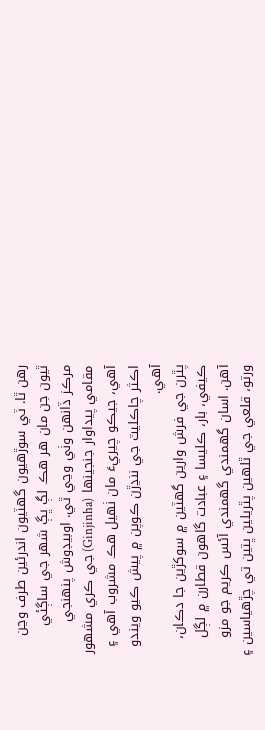رهن ٿا. ٽي سوڙهيون گهٽيون اندرئين طرف وڃن ٿيون جن مان هر هڪ لڳ ڀڳ شهر جي ساڳئي مرڪز ڏانهن وٺي وڃي ٿي. اوبيڊوش پنهنجي مقامي پيداوار جنجينها (Ginjinha) جي ڪري مشهور آهي، جيڪو چيريءَ مان ٺهيل هڪ مشروب آهي ۽ اڪثر چاڪليٽ جي ننڍڙن ڪوپن ۾ پيش ڪيو ويندو آهي.
پٿرن جي فرش وارين گهٽين ۾ سوکڙين جا دڪان، ڪيفي، بار، ڪليسا ۽ عبادت گاهون قطارن ۾ لڳل آهن. اسان گهمندي گهمندي آئس ڪريم جو مزو ورتو، قلعي جي ٿلهين پٿريلين ڀتين تي چڙهياسين ۽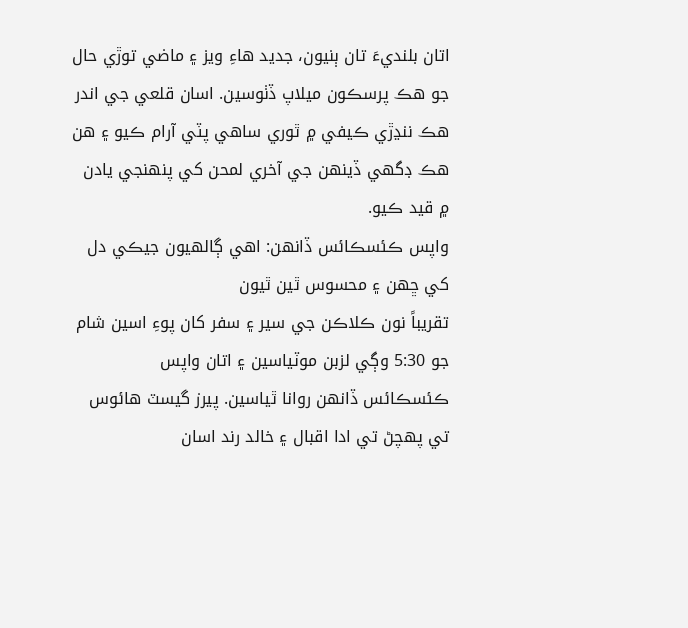اتان بلنديءَ تان ٻنيون، جديد هاءِ ويز ۽ ماضي توڙي حال جو هڪ پرسڪون ميلاپ ڏٺوسين. اسان قلعي جي اندر هڪ ننڍڙي ڪيفي ۾ ٿوري ساهي پٽي آرام ڪيو ۽ هن هڪ ڊگهي ڏينهن جي آخري لمحن کي پنهنجي يادن ۾ قيد ڪيو.
واپس ڪئسڪائس ڏانهن: اهي ڳالهيون جيڪي دل کي ڇهن ۽ محسوس ٿين ٿيون
تقريباً نون ڪلاڪن جي سير ۽ سفر کان پوءِ اسين شام جو 5:30 وڳي لزبن موٽياسين ۽ اتان واپس ڪئسڪائس ڏانهن روانا ٿياسين. پيرز گيسٽ هائوس تي پهچڻ تي ادا اقبال ۽ خالد رند اسان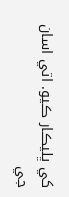کي ڀليڪار ڪيو. اتي اسان جي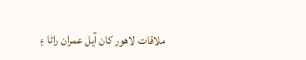ملاقات لاهور کان آيل عمران راڻا ۽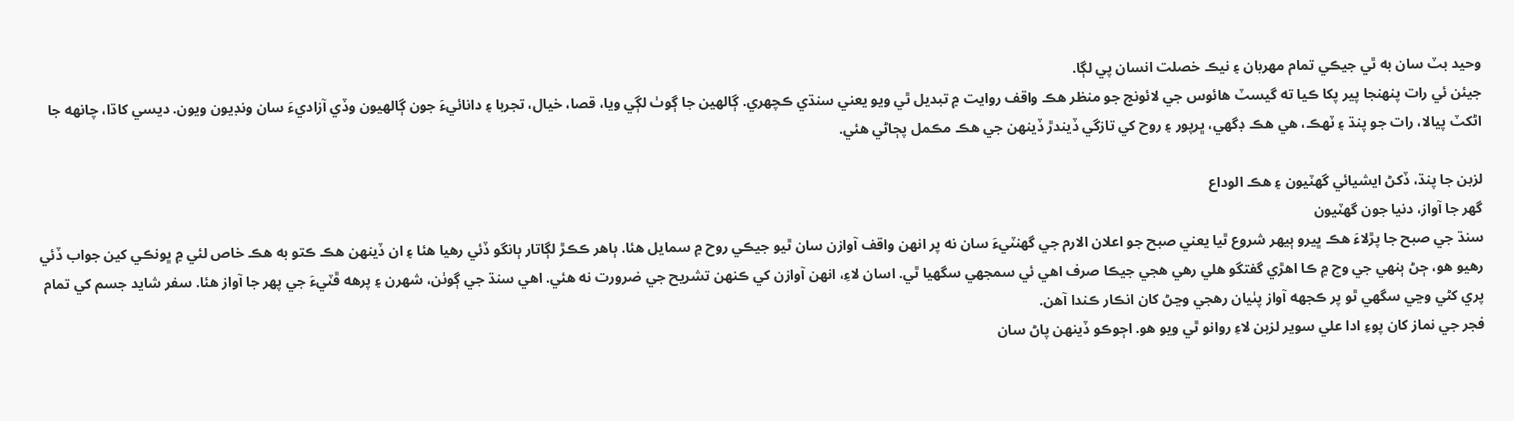وحيد بٽ سان به ٿي جيڪي تمام مهربان ۽ نيڪ خصلت انسان پي لڳا.
جيئن ئي رات پنهنجا پير پکا ڪيا ته گيسٽ هائوس جي لائونج جو منظر هڪ واقف روايت ۾ تبديل ٿي ويو يعني سنڌي ڪچهري. ڳالهين جا ڳوٺ لڳي ويا، قصا، خيال، تجربا ۽ دانائيءَ جون ڳالهيون وڏي آزاديءَ سان ونڊيون ويون. ديسي کاڌا، چانهه جا اڻکٽ پيالا، رات جو پنڌ ۽ ٽهڪ، هي هڪ ڊگهي، ڀرپور ۽ روح کي تازگي ڏيندڙ ڏينهن جي هڪ مڪمل پڄاڻي هئي.

لزبن جا پنڌ، ڏکڻ ايشيائي گهٽيون ۽ هڪ الوداع
گهر جا آواز، دنيا جون گهٽيون
سنڌ جي صبح جا پڙلاءَ هڪ ڀيرو ٻيهر شروع ٿيا يعني صبح جو اعلان الارم جي گهنٽيءَ سان نه پر انهن واقف آوازن سان ٿيو جيڪي روح ۾ سمايل هئا. ٻاهر ڪڪڙ لڳاتار ٻانگو ڏئي رهيا هئا ۽ ان ڏينهن هڪ ڪتو به هڪ خاص لئي ۾ ڀونڪي کين جواب ڏئي رهيو هو، ڄڻ ٻنهي جي وچ ۾ ڪا اهڙي گفتگو هلي رهي هجي جيڪا صرف اهي ئي سمجهي سگهيا ٿي. اسان لاءِ، انهن آوازن کي ڪنهن تشريح جي ضرورت نه هئي. اهي سنڌ جي ڳوٺن، شهرن ۽ پرهه ڦٽيءَ جي پهر جا آواز هئا. سفر شايد جسم کي تمام پري کڻي وڃي سگهي ٿو پر ڪجهه آواز پٺيان رهجي وڃڻ کان انڪار ڪندا آهن.
فجر جي نماز کان پوءِ ادا علي سوير لزبن لاءِ روانو ٿي ويو هو. اڄوڪو ڏينهن پاڻ سان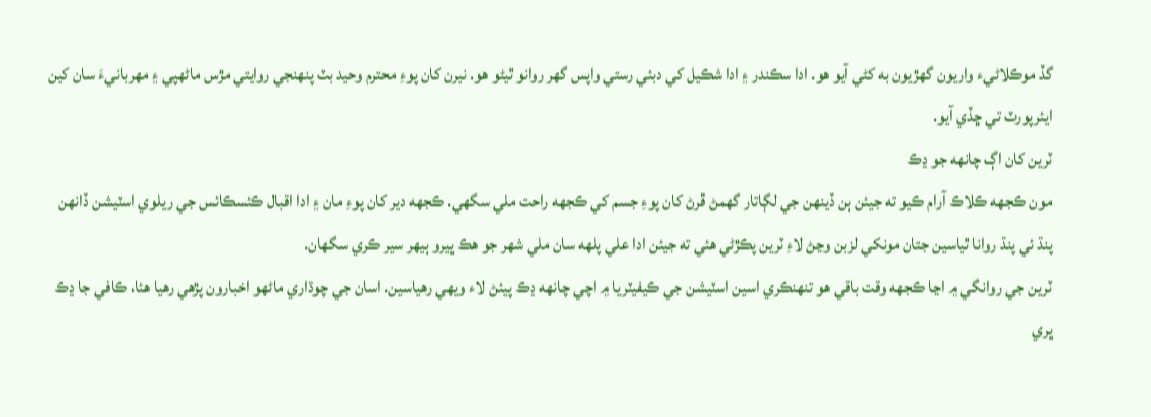گڏ موڪلاڻيء واريون گهڙيون به کڻي آيو هو. ادا سڪندر ۽ ادا شڪيل کي دبئي رستي واپس گهر روانو ٿيڻو هو. نيرن کان پوءِ محترم وحيد بٽ پنهنجي روايتي مڙس ماڻهپي ۽ مهربانيءَ سان کين ايئرپورٽ تي ڇڏي آيو.
ٽرين کان اڳ چانهه جو ڍڪ
مون ڪجهه ڪلاڪ آرام ڪيو ته جيئن ٻن ڏينهن جي لڳاتار گهمڻ ڦرڻ کان پوءِ جسم کي ڪجهه راحت ملي سگهي. ڪجهه دير کان پوءِ مان ۽ ادا اقبال ڪئسڪائس جي ريلوي اسٽيشن ڏانهن پنڌ ئي پنڌ روانا ٿياسين جتان مونکي لزبن وڃڻ لاءِ ٽرين پڪڙڻي هئي ته جيئن ادا علي پلهه سان ملي شهر جو هڪ ڀيرو ٻيهر سير ڪري سگهان.
ٽرين جي روانگي ۾ اڃا ڪجهه وقت باقي هو تنهنڪري اسين اسٽيشن جي ڪيفيٽريا ۾ اچي چانهه ڍڪ پيئڻ لاء ويهي رهياسين. اسان جي چوڌاري ماڻهو اخبارون پڙهي رهيا هئا، ڪافي جا ڍڪ ڀري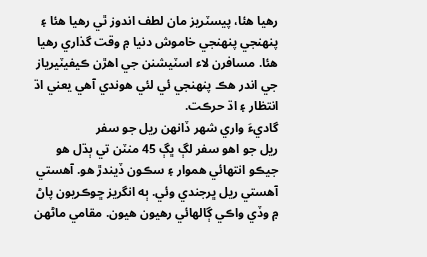رهيا هئا، پيسٽريز مان لطف اندوز ٿي رهيا هئا ۽ پنهنجي پنهنجي خاموش دنيا ۾ وقت گذاري رهيا هئا. مسافرن لاء اسٽيشنن جي اهڙن ڪيفيٽيرياز جي اندر هڪ پنهنجي ئي لئي هوندي آهي يعني اڌ انتظار ۽ اڌ حرڪت.
گاديءَ واري شهر ڏانهن ريل جو سفر
ريل جو اهو سفر لڳ ڀڳ 45 منٽن تي ٻڌل هو جيڪو انتهائي هموار ۽ سڪون ڏيندڙ هو. آهستي آهستي ريل ڀرجندي وئي. ٻه انگريز ڇوڪريون پاڻ ۾ وڏي واڪي ڳالهائي رهيون هيون. مقامي ماڻهن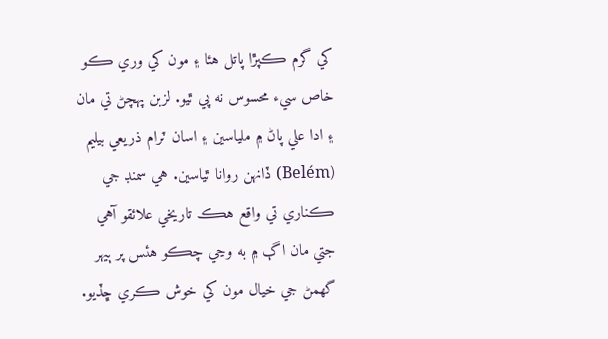کي گرم ڪپڙا پاتل هئا ۽ مون کي وري ڪو خاص سيء محسوس نه پي ٿيو. لزبن پهچڻ تي مان ۽ ادا علي پاڻ ۾ ملياسين ۽ اسان ٽرام ذريعي بيليم (Belém) ڏانهن روانا ٿياسين. هي سمنڊ جي ڪناري تي واقع هڪ تاريخي علائقو آهي جتي مان اڳ ۾ به وڃي چڪو هئس پر ٻيهر گهمڻ جي خيال مون کي خوش ڪري ڇڏيو.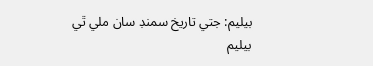بيليم: جتي تاريخ سمنڊ سان ملي ٿي
بيليم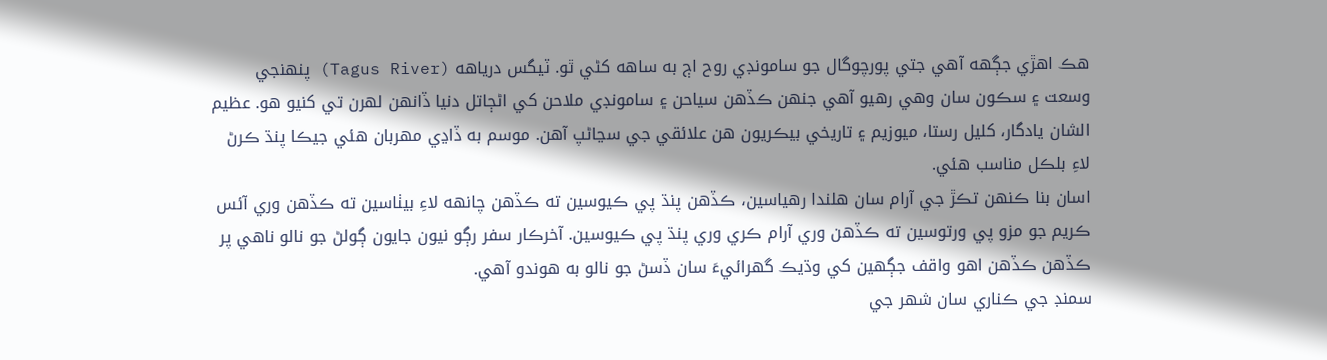هڪ اهڙي جڳهه آهي جتي پورچوگال جو سامونڊي روح اڄ به ساهه کڻي ٿو. ٽيگس درياهه (Tagus River) پنهنجي وسعت ۽ سڪون سان وهي رهيو آهي جنهن ڪڏهن سياحن ۽ سامونڊي ملاحن کي اڻڄاتل دنيا ڏانهن لهرن تي کنيو هو. عظيم الشان يادگار، کليل رستا، ميوزيم ۽ تاريخي بيڪريون هن علائقي جي سڃاڻپ آهن. موسم به ڏاڍي مهربان هئي جيڪا پنڌ ڪرڻ لاءِ بلڪل مناسب هئي.
اسان بنا ڪنهن تڪڙ جي آرام سان هلندا رهياسين، ڪڏهن پنڌ پي ڪيوسين ته ڪڏهن چانهه لاءِ بيٺاسين ته ڪڏهن وري آئس ڪريم جو مزو پي ورتوسين ته ڪڏهن وري آرام ڪري وري پنڌ پي ڪيوسين. آخرڪار سفر رڳو نيون جايون ڳولڻ جو نالو ناهي پر ڪڏهن ڪڏهن اهو واقف جڳهين کي وڌيڪ گهرائيءَ سان ڏسڻ جو نالو به هوندو آهي.
سمنڊ جي ڪناري سان شهر جي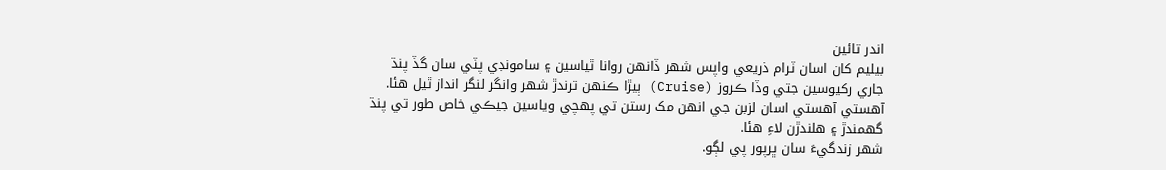اندر تائين
بيليم کان اسان ٽرام ذريعي واپس شهر ڏانهن روانا ٿياسين ۽ سامونڊي پٽي سان گڏ پنڌ جاري رکيوسين جتي وڏا ڪروز (Cruise) ٻيڙا ڪنهن ترندڙ شهر وانگر لنگر انداز ٿيل هئا. آهستي آهستي اسان لزبن جي انهن مک رستن تي پهچي وياسين جيڪي خاص طور تي پنڌ گهمندڙ ۽ هلندڙن لاءِ هئا.
شهر زندگيءَ سان ڀرپور پي لڳو.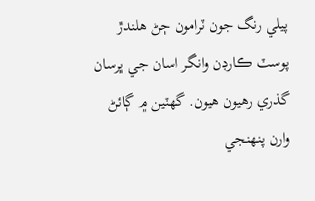پيلي رنگ جون ٽرامون ڄڻ هلندڙ پوسٽ ڪارڊن وانگر اسان جي ڀرسان گذري رهيون هيون. گهٽين ۾ ڳائڻ وارن پنهنجي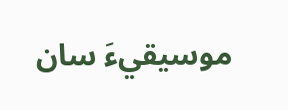موسيقيءَ سان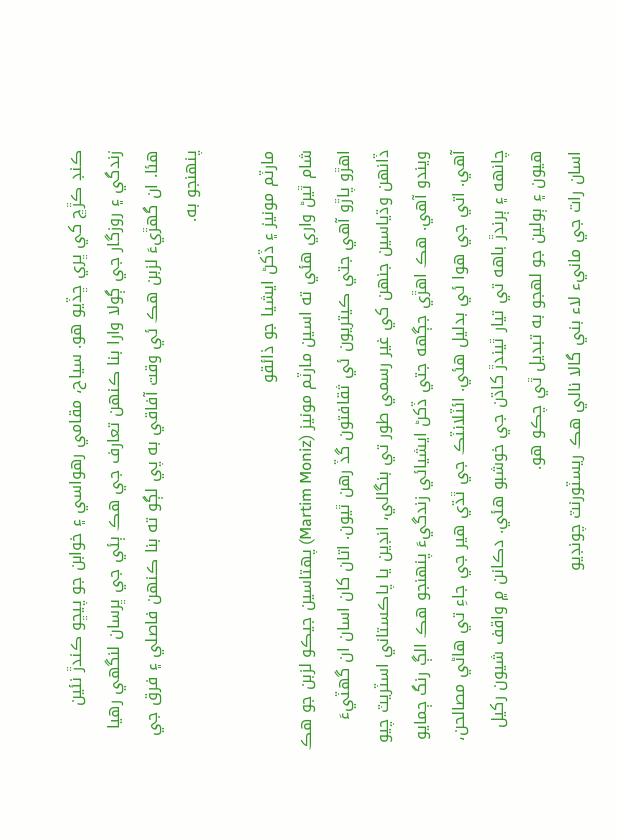ڪنڊ ڪڙڇ کي ڀري ڇڏيو هو. سياح، مقامي رهواسي ۽ خوابن جو پيڇو ڪندڙ نئين زندگي ۽ روزگار جي ڳولا وارا بنا ڪنهن تعارف جي هڪ ٻئي جي ڀرسان لنگهي رهيا هئا. ان گهڙيءَ لزبن هڪ ئي وقت آفاقي به پي لڳو ته بنا ڪنهن فاصلي ۽ فرق جي پنهنجو به.

مارٽم مونيز ۽ ڏکڻ ايشيا جو ذائقو
شام ٿيڻ واري هئي ته اسين مارٽم مونيز (Martim Moniz) پهتاسين جيڪو لزبن جو هڪ اهڙو پاڙو آهي جتي ڪيتريون ئي ثقافتون گڏ رهن ٿيون. اتان کان اسان ان گهٽيءَ ڏانهن وڌياسين جنهن کي غير رسمي طور تي بنگالي، انڊين يا پاڪستاني اسٽريٽ چيو ويندو آهي. هڪ اهڙي جڳهه جتي ڏکڻ ايشيائي زندگيءَ پنهنجو هڪ الڳ رنگ ڄمايو آهي. اتي جي هوا ئي بدليل هئي. ائٽلانٽڪ جي ٿڌي هير جي جاءِ تي هاڻي مصالحن، چانهه ۽ ٻرندڙ باهه تي تيار ٿيندڙ کاڌن جي خوشبو هئي. دڪانن ۾ واقف شيون رکيل هيون ۽ ٻولين جو لهجو به تبديل ٿي چڪو هو.
اسان رات جي مانيء لاء بني گالا نالي هڪ ريسٽورنٽ چونڊيو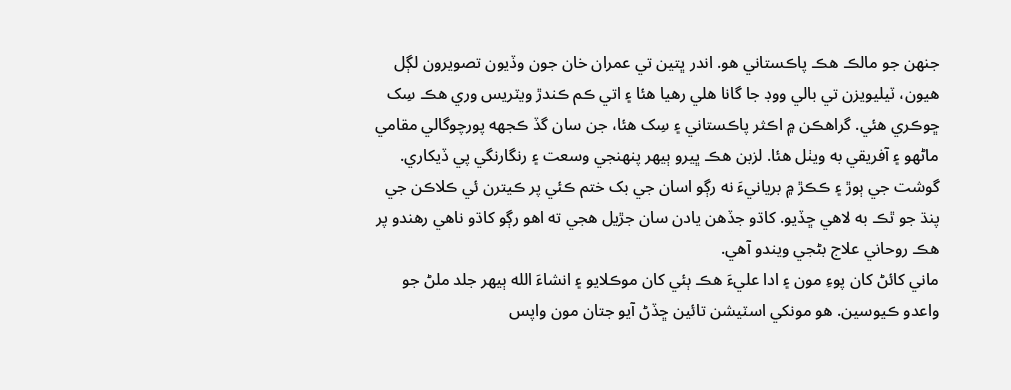جنهن جو مالڪ هڪ پاڪستاني هو. اندر ڀتين تي عمران خان جون وڏيون تصويرون لڳل هيون، ٽيليويزن تي بالي ووڊ جا گانا هلي رهيا هئا ۽ اتي ڪم ڪندڙ ويٽريس وري هڪ سِک ڇوڪري هئي. گراهڪن ۾ اڪثر پاڪستاني ۽ سِک هئا، جن سان گڏ ڪجهه پورچوگالي مقامي ماڻهو ۽ آفريقي به ويٺل هئا. لزبن هڪ ڀيرو ٻيهر پنهنجي وسعت ۽ رنگارنگي پي ڏيکاري.
گوشت جي ٻوڙ ۽ ڪڪڙ ۾ بريانيءَ نه رڳو اسان جي بک ختم ڪئي پر ڪيترن ئي ڪلاڪن جي پنڌ جو ٿڪ به لاهي ڇڏيو. کاڌو جڏهن يادن سان جڙيل هجي ته اهو رڳو کاڌو ناهي رهندو پر هڪ روحاني علاج بڻجي ويندو آهي.
ماني کائڻ کان پوءِ مون ۽ ادا عليءَ هڪ ٻئي کان موڪلايو ۽ انشاءَ الله ٻيهر جلد ملڻ جو واعدو ڪيوسين. هو مونکي اسٽيشن تائين ڇڏڻ آيو جتان مون واپس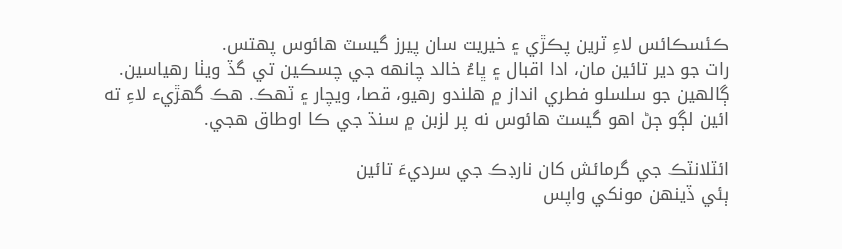ڪئسڪائس لاءِ ٽرين پڪڙي ۽ خيريت سان پيرز گيسٽ هائوس پهتس.
رات جو دير تائين مان، ادا اقبال ۽ ڀاءُ خالد چانهه جي چسڪين تي گڏ ويٺا رهياسين. ڳالهين جو سلسلو فطري انداز ۾ هلندو رهيو، قصا، ويچار ۽ ٽهڪ. هڪ گهڙيء لاءِ ته ائين لڳو ڄڻ اهو گيسٽ هائوس نه پر لزبن ۾ سنڌ جي ڪا اوطاق هجي.

ائٽلانٽڪ جي گرمائش کان نارڊڪ جي سرديءَ تائين
ٻئي ڏينهن مونکي واپس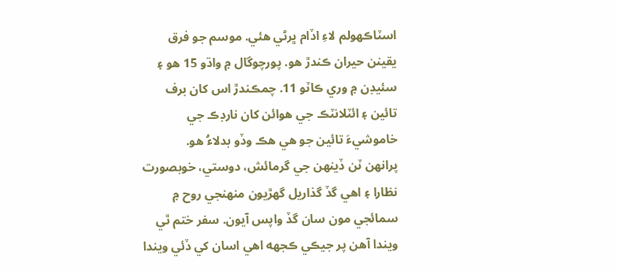اسٽاڪهولم لاءِ اڏام ڀرڻي هئي. موسم جو فرق يقينن حيران ڪندڙ هو. پورچوگال ۾ واڌو 15 هو ۽ سئيڊن ۾ وري ڪاٽو 11. چمڪندڙ اس کان برف تائين ۽ ائٽلانٽڪ جي هوائن کان نارڊڪ جي خاموشيءَ تائين جو هي هڪ وڏو بدلاءُ هو.
پرانهن ٽن ڏينهن جي گرمائش، دوستي، خوبصورت نظارا ۽ اهي گڏ گذاريل گهڙيون منهنجي روح ۾ سمائجي مون سان گڏ واپس آيون. سفر ختم ٿي ويندا آهن پر جيڪي ڪجهه اهي اسان کي ڏئي ويندا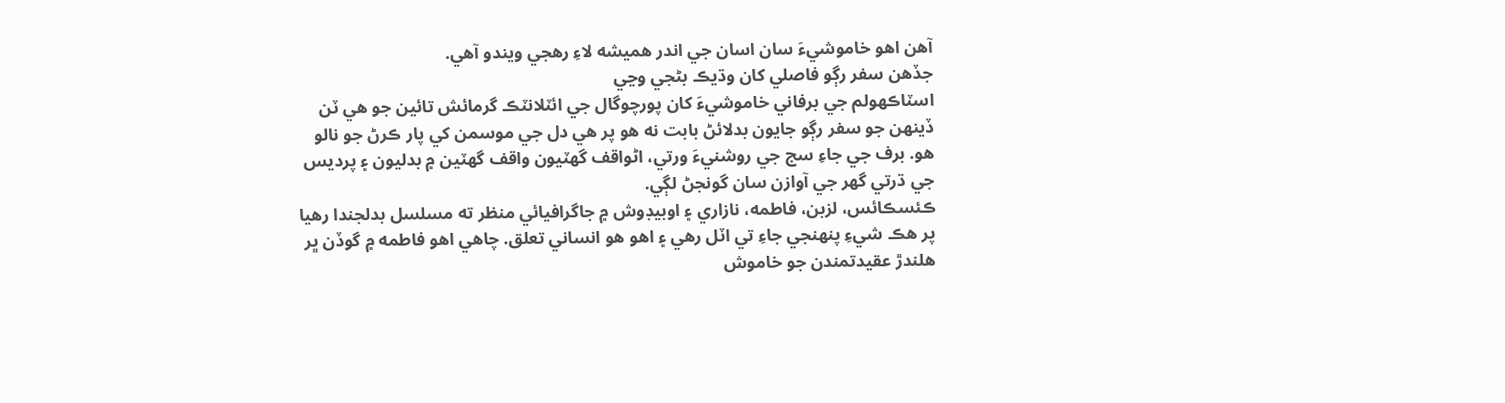آهن اهو خاموشيءَ سان اسان جي اندر هميشه لاءِ رهجي ويندو آهي.
جڏهن سفر رڳو فاصلي کان وڌيڪ بڻجي وڃي
اسٽاڪهولم جي برفاني خاموشيءَ کان پورچوگال جي ائٽلانٽڪ گرمائش تائين جو هي ٽن ڏينهن جو سفر رڳو جايون بدلائڻ بابت نه هو پر هي دل جي موسمن کي پار ڪرڻ جو نالو هو. برف جي جاءِ سج جي روشنيءَ ورتي، اڻواقف گهٽيون واقف گهٽين ۾ بدليون ۽ پرديس جي ڌرتي گهر جي آوازن سان گونجڻ لڳي.
ڪئسڪائس، لزبن، فاطمه، نازاري ۽ اوبيڊوش ۾ جاگرافيائي منظر ته مسلسل بدلجندا رهيا پر هڪ شيءِ پنهنجي جاءِ تي اٽل رهي ۽ اهو هو انساني تعلق. چاهي اهو فاطمه ۾ گوڏن ڀر هلندڙ عقيدتمندن جو خاموش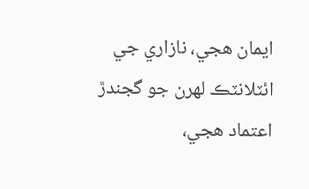ايمان هجي، نازاري جي ائٽلانٽڪ لهرن جو گجندڙ اعتماد هجي،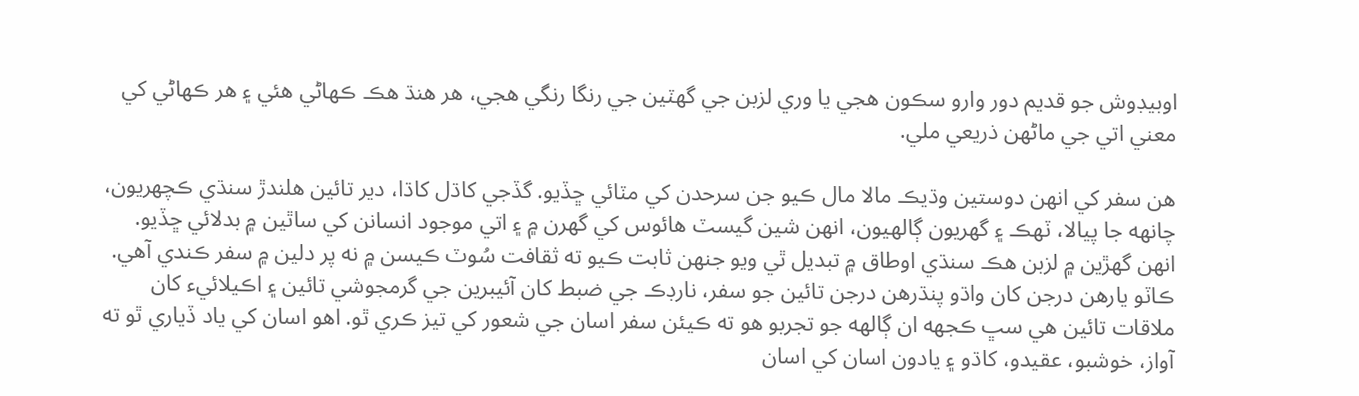اوبيڊوش جو قديم دور وارو سڪون هجي يا وري لزبن جي گهٽين جي رنگا رنگي هجي، هر هنڌ هڪ ڪهاڻي هئي ۽ هر ڪهاڻي کي معني اتي جي ماڻهن ذريعي ملي.

هن سفر کي انهن دوستين وڌيڪ مالا مال ڪيو جن سرحدن کي مٽائي ڇڏيو. گڏجي کاڌل کاڌا، دير تائين هلندڙ سنڌي ڪچهريون، چانهه جا پيالا، ٽهڪ ۽ گهريون ڳالهيون، انهن شين گيسٽ هائوس کي گهرن ۾ ۽ اتي موجود انسانن کي ساٿين ۾ بدلائي ڇڏيو. انهن گهڙين ۾ لزبن هڪ سنڌي اوطاق ۾ تبديل ٿي ويو جنهن ثابت ڪيو ته ثقافت سُوٽ ڪيسن ۾ نه پر دلين ۾ سفر ڪندي آهي.
ڪاٽو يارهن درجن کان واڌو پنڌرهن درجن تائين جو سفر، نارڊڪ جي ضبط کان آئيبرين جي گرمجوشي تائين ۽ اڪيلائيء کان ملاقات تائين هي سڀ ڪجهه ان ڳالهه جو تجربو هو ته ڪيئن سفر اسان جي شعور کي تيز ڪري ٿو. اهو اسان کي ياد ڏياري ٿو ته آواز، خوشبو، عقيدو، کاڌو ۽ يادون اسان کي اسان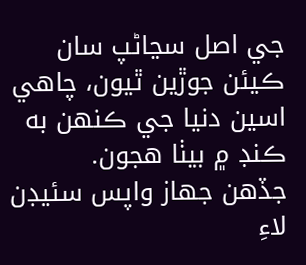جي اصل سڃاڻپ سان ڪيئن جوڙين ٿيون، چاهي اسين دنيا جي ڪنهن به ڪنڊ ۾ بيٺا هجون.
جڏهن جهاز واپس سئيڊن لاءِ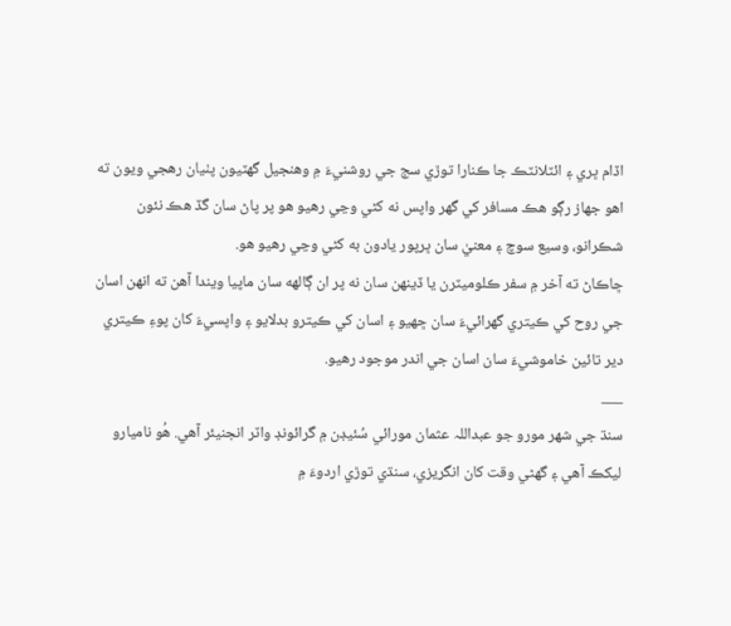اڏام ڀري ۽ ائٽلانٽڪ جا ڪنارا توڙي سج جي روشنيءَ ۾ وهنجيل گهٽيون پٺيان رهجي ويون ته اهو جهاز رڳو هڪ مسافر کي گهر واپس نه کڻي وڃي رهيو هو پر پاڻ سان گڏ هڪ نئون شڪرانو، وسيع سوچ ۽ معنيٰ سان ڀرپور يادون به کڻي وڃي رهيو هو.
ڇاڪاڻ ته آخر ۾ سفر ڪلوميٽرن يا ڏينهن سان نه پر ان ڳالهه سان ماپيا ويندا آهن ته انهن اسان جي روح کي ڪيتري گهرائيءَ سان ڇهيو ۽ اسان کي ڪيترو بدلايو ۽ واپسيءَ کان پوءِ ڪيتري دير تائين خاموشيءَ سان اسان جي اندر موجود رهيو.
___
سنڌ جي شھر مورو جو عبداللہ عثمان مورائي سُئيڊن ۾ گرائونڊ واٽر انجنيئر آھي. ھُو ناميارو ليکڪ آھي ۽ گھڻي وقت کان انگريزي، سنڌي توڙي اردوءَ ۾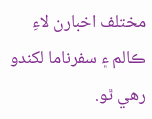مختلف اخبارن لاءِ ڪالم ۽ سفرناما لکندو رھي ٿو.